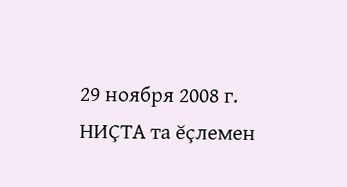29 ноября 2008 г.
НИÇТА та ĕçлемен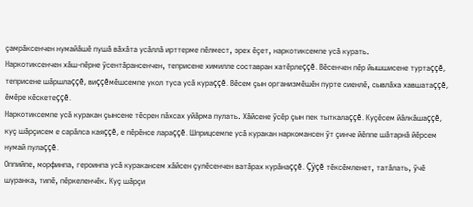çамрăксенчен нумайăшĕ пушă вăхăта усăллă ирттерме пĕлмест, эрех ĕçет, наркотиксемпе усă курать.
Наркотиксенчен хăш-пĕрне ÿсентăрансенчен, теприсене химилле составран хатĕрлеççĕ. Вĕсенчен пĕр йышшисене туртаççĕ, теприсене шăршлаççĕ, виççĕмĕшсемпе укол туса усă кураççĕ. Вĕсем çын организмĕшĕн пурте сиенлĕ, сывлăха хавшатаççĕ, ĕмĕре кĕскетеççĕ.
Наркотиксемпе усă куракан çынсене тĕсрен пăхсах уйăрма пулать. Хăйсене ÿсĕр çын пек тыткалаççĕ. Куçĕсем йăлкăшаççĕ, куç шăрçисем е сарăлса каяççĕ, е пĕрĕнсе лараççĕ. Шприцсемпе усă куракан наркомансен ÿт çинче йĕппе шăтарнă йĕрсем нумай пулаççĕ.
Оппийпе, морфинпа, героинпа усă куракансем хăйсен çулĕсенчен ватăрах курăнаççĕ. Çÿçĕ тĕксĕмленет, татăлать, ÿчĕ шуранка, типĕ, пĕркеленчĕк. Куç шăрçи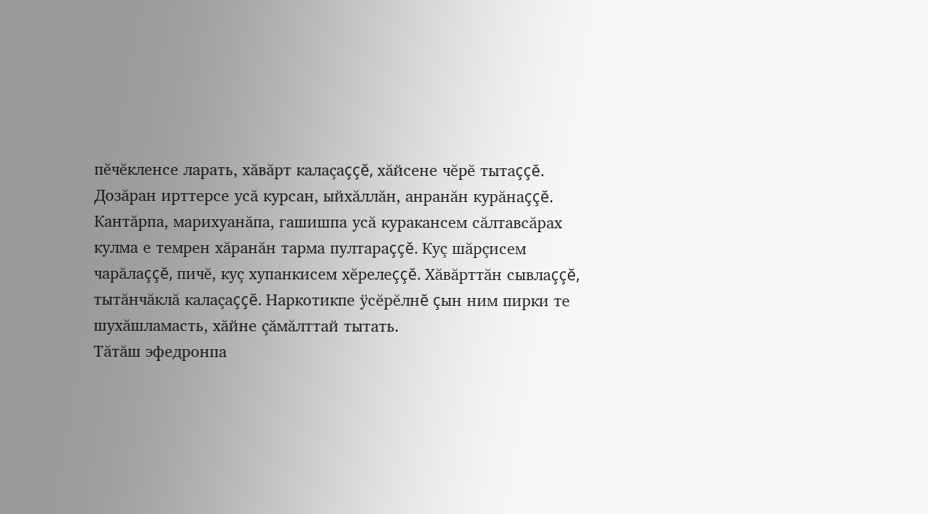пĕчĕкленсе ларать, хăвăрт калаçаççĕ, хăйсене чĕрĕ тытаççĕ. Дозăран ирттерсе усă курсан, ыйхăллăн, анранăн курăнаççĕ.
Кантăрпа, марихуанăпа, гашишпа усă куракансем сăлтавсăрах кулма е темрен хăранăн тарма пултараççĕ. Куç шăрçисем чарăлаççĕ, пичĕ, куç хупанкисем хĕрелеççĕ. Хăвăрттăн сывлаççĕ, тытăнчăклă калаçаççĕ. Наркотикпе ÿсĕрĕлнĕ çын ним пирки те шухăшламасть, хăйне çăмăлттай тытать.
Тăтăш эфедронпа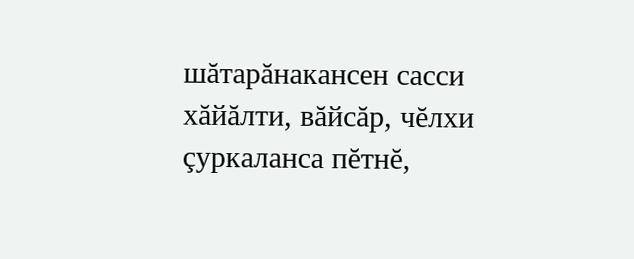шăтарăнакансен сасси хăйăлти, вăйсăр, чĕлхи çуркаланса пĕтнĕ,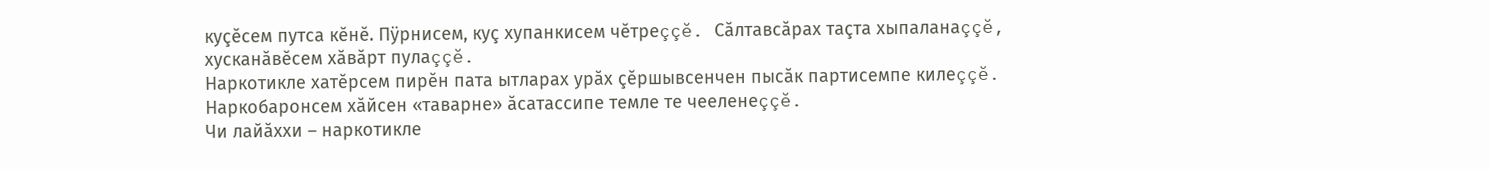куçĕсем путса кĕнĕ. Пÿрнисем, куç хупанкисем чĕтреççĕ. Сăлтавсăрах таçта хыпаланаççĕ, хусканăвĕсем хăвăрт пулаççĕ.
Наркотикле хатĕрсем пирĕн пата ытларах урăх çĕршывсенчен пысăк партисемпе килеççĕ. Наркобаронсем хăйсен «таварне» ăсатассипе темле те чееленеççĕ.
Чи лайăххи – наркотикле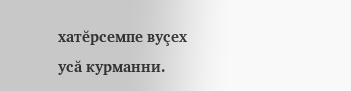хатĕрсемпе вуçех усă курманни.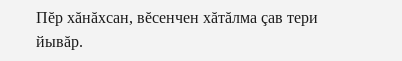Пĕр хăнăхсан, вĕсенчен хăтăлма çав тери йывăр.